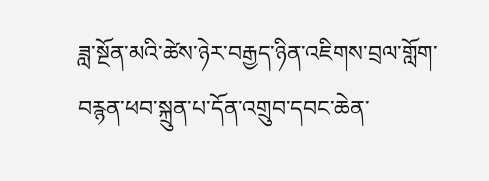ཟླ་སྔོན་མའི་ཚེས་ཉེར་བརྒྱད་ཉིན་འཇིགས་བྲལ་གློག་བརྙན་ཕབ་སྐྲུན་པ་དོན་འགྲུབ་དབང་ཆེན་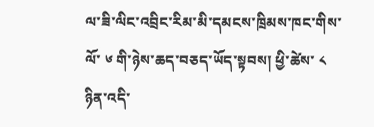ལ་ཟི་ལིང་འབྲིང་རིམ་མི་དམངས་ཁྲིམས་ཁང་གིས་ལོ་ ༦ གི་ཉེས་ཆད་བཅད་ཡོད་སྟབས། ཕྱི་ཚེས་ ༨ ཉིན་འདི་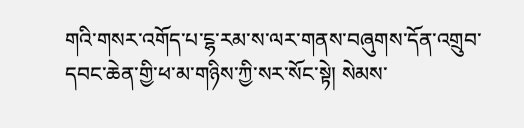གའི་གསར་འགོད་པ་ངྷ་རམ་ས་ལར་གནས་བཞུགས་དོན་འགྲུབ་དབང་ཆེན་གྱི་ཕ་མ་གཉིས་ཀྱི་སར་སོང་སྟེ། སེམས་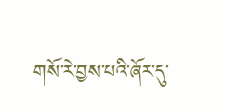གསོ་རེ་བྱས་པའི་ཞོར་དུ་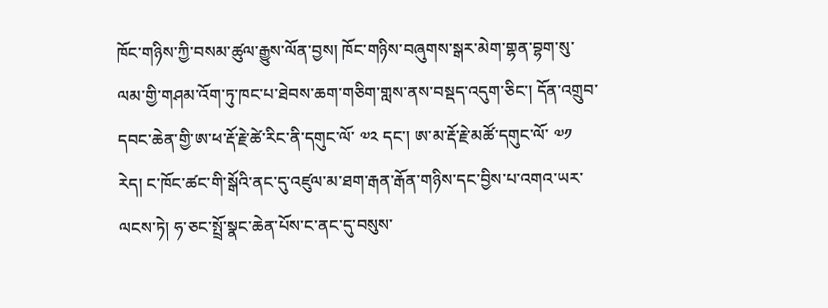ཁོང་གཉིས་ཀྱི་བསམ་ཚུལ་རྒྱུས་ལོན་བྱས། ཁོང་གཉིས་བཞུགས་སྒར་མེག་གྷན་བྷག་སུ་ལམ་གྱི་གཤམ་འོག་ཏུ་ཁང་པ་ཐེབས་ཆག་གཅིག་གླས་ནས་བསྡད་འདུག་ཅིང་། དོན་འགྲུབ་དབང་ཆེན་གྱི་ཨ་ཕ་རྡོ་རྗེ་ཚེ་རིང་ནི་དགུང་ལོ་ ༧༢ དང་། ཨ་མ་རྡོ་རྗེ་མཚོ་དགུང་ལོ་ ༧༡ རེད། ང་ཁོང་ཚང་གི་སྒོའི་ནང་དུ་འཛུལ་མ་ཐག་རྒན་རྒོན་གཉིས་དང་བྱིས་པ་འགའ་ཡར་ལངས་ཏེ། ཧ་ཅང་སྤྲོ་སྣང་ཆེན་པོས་ང་ནང་དུ་བསུས་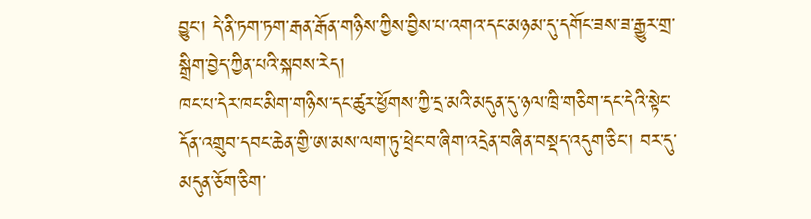བྱུང་། དེ་ནི་ཏག་ཏག་རྒན་རྒོན་གཉིས་ཀྱིས་བྱིས་པ་འགའ་དང་མཉམ་དུ་དགོང་ཟས་ཟ་རྒྱུར་གྲ་སྒྲིག་བྱེད་ཀྱིན་པའི་སྐབས་རེད།
ཁང་པ་དེར་ཁང་མིག་གཉིས་དང་ཚུར་ཕྱོགས་ཀྱི་དྲ་མའི་མདུན་དུ་ཉལ་ཁྲི་གཅིག་དང་དེའི་སྟེང་དོན་འགྲུབ་དབང་ཆེན་གྱི་ཨ་མས་ལག་ཏུ་ཕྲེང་བ་ཞིག་འདྲེན་བཞིན་བསྡད་འདུག་ཅིང་། བར་དུ་མདུན་ཅོག་ཅིག་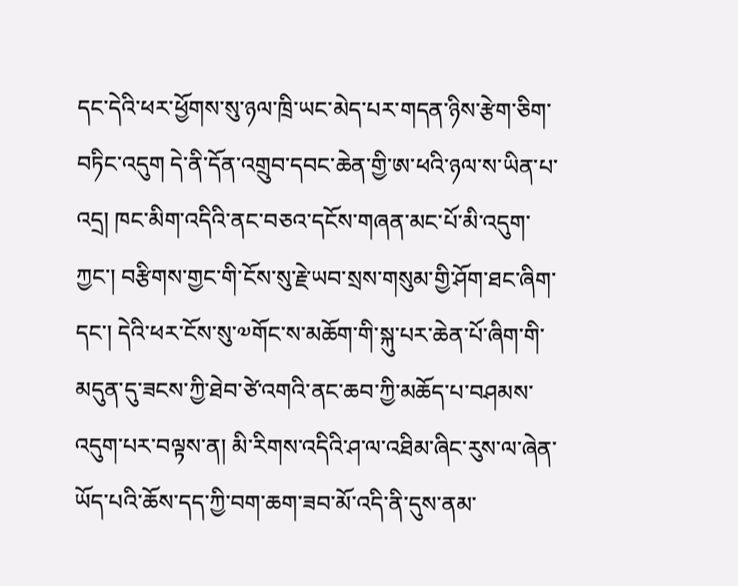དང་དེའི་ཕར་ཕྱོགས་སུ་ཉལ་ཁྲི་ཡང་མེད་པར་གདན་ཉིས་རྩེག་ཅིག་བཏིང་འདུག དེ་ནི་དོན་འགྲུབ་དབང་ཆེན་གྱི་ཨ་ཕའི་ཉལ་ས་ཡིན་པ་འདྲ། ཁང་མིག་འདིའི་ནང་བཅའ་དངོས་གཞན་མང་པོ་མི་འདུག་ཀྱང་། བརྩིགས་གྱང་གི་ངོས་སུ་རྗེ་ཡབ་སྲས་གསུམ་གྱི་ཤོག་ཐང་ཞིག་དང་། དེའི་ཕར་ངོས་སུ་༧གོང་ས་མཆོག་གི་སྐུ་པར་ཆེན་པོ་ཞིག་གི་མདུན་དུ་ཟངས་ཀྱི་ཐེབ་ཙེ་འགའི་ནང་ཆབ་ཀྱི་མཆོད་པ་བཤམས་འདུག་པར་བལྟས་ན། མི་རིགས་འདིའི་ཤ་ལ་འཐིམ་ཞིང་རུས་ལ་ཞེན་ཡོད་པའི་ཆོས་དད་ཀྱི་བག་ཆག་ཟབ་མོ་འདི་ནི་དུས་ནམ་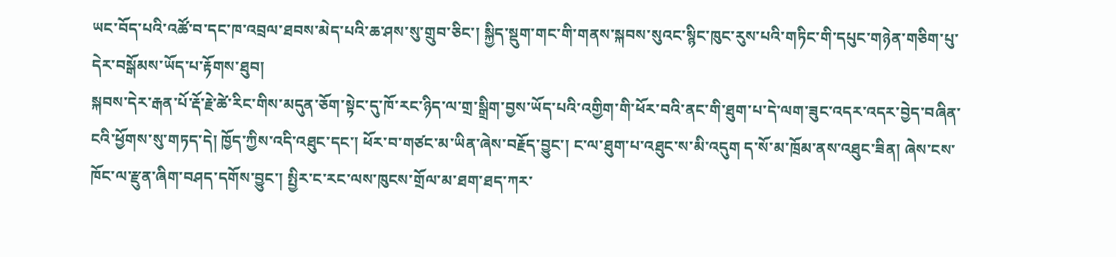ཡང་བོད་པའི་འཚོ་བ་དང་ཁ་འབྲལ་ཐབས་མེད་པའི་ཆ་ཤས་སུ་གྲུབ་ཅིང་། སྐྱིད་སྡུག་གང་གི་གནས་སྐབས་སུའང་སྙིང་ཁུང་རུས་པའི་གཏིང་གི་དཔུང་གཉེན་གཅིག་པུ་དེར་བསྒོམས་ཡོད་པ་རྟོགས་ཐུབ།
སྐབས་དེར་རྒན་པོ་རྡོ་རྗེ་ཚེ་རིང་གིས་མདུན་ཅོག་སྟེང་དུ་ཁོ་རང་ཉིད་ལ་གྲ་སྒྲིག་བྱས་ཡོད་པའི་འགྱིག་གི་ཕོར་བའི་ནང་གི་ཐུག་པ་དེ་ལག་ཟུང་འདར་འདར་བྱེད་བཞིན་ངའི་ཕྱོགས་སུ་གཏད་དེ། ཁྱོད་ཀྱིས་འདི་འཐུང་དང་། ཕོར་བ་གཙང་མ་ཡིན་ཞེས་བརྗོད་བྱུང་། ང་ལ་ཐུག་པ་འཐུང་ས་མི་འདུག ད་སོ་མ་ཁྲོམ་ནས་འཐུང་ཟིན། ཞེས་ངས་ཁོང་ལ་རྫུན་ཞིག་བཤད་དགོས་བྱུང་། སྤྱིར་ང་རང་ལས་ཁུངས་གྲོལ་མ་ཐག་ཐད་ཀར་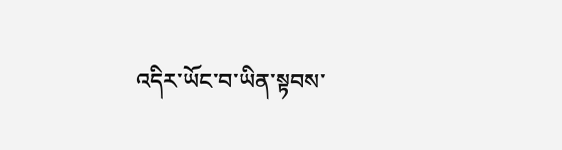འདིར་ཡོང་བ་ཡིན་སྟབས་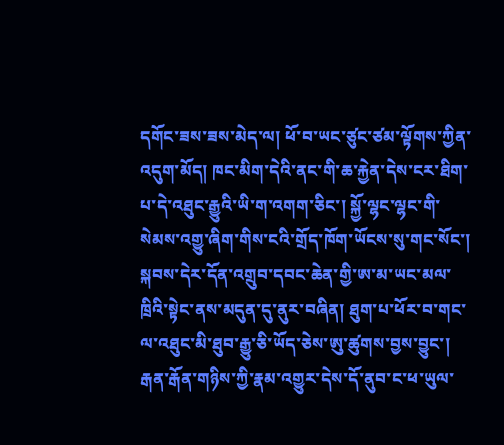དགོང་ཟས་ཟས་མེད་ལ། ཕོ་བ་ཡང་ཙུང་ཙམ་ལྟོགས་ཀྱིན་འདུག་མོད། ཁང་མིག་དེའི་ནང་གི་ཆ་རྐྱེན་དེས་ངར་ཐིག་པ་དེ་འཐུང་རྒྱུའི་ཡི་ག་འགག་ཅིང་། སྐྱོ་ལྷང་ལྷང་གི་སེམས་འགྱུ་ཞིག་གིས་ངའི་གྲོད་ཁོག་ཡོངས་སུ་གང་སོང་། སྐབས་དེར་དོན་འགྲུབ་དབང་ཆེན་གྱི་ཨ་མ་ཡང་མལ་ཁྲིའི་སྟེང་ནས་མདུན་དུ་ནུར་བཞིན། ཐུག་པ་ཕོར་བ་གང་ལ་འཐུང་མི་ཐུབ་རྒྱུ་ཅི་ཡོད་ཅེས་ཨུ་ཚུགས་བྱས་བྱུང་། རྒན་རྒོན་གཉིས་ཀྱི་རྣམ་འགྱུར་དེས་དོ་ནུབ་ང་ཕ་ཡུལ་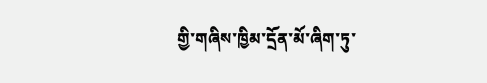གྱི་གཞིས་ཁྱིམ་དྲོན་མོ་ཞིག་ཏུ་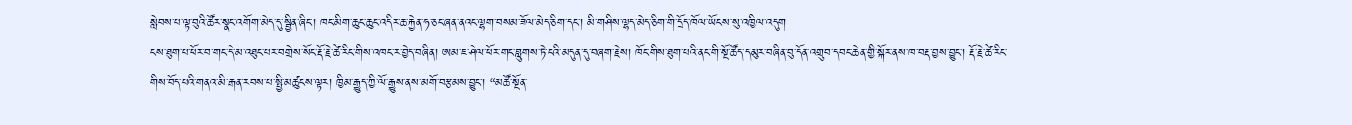སླེབས་པ་ལྟ་བུའི་ཚོར་སྣང་འགོག་མེད་དུ་སྦྱིན་ཞིང་། ཁང་མིག་ཆུང་ཆུང་འདིར་ཆ་རྐྱེན་ཧ་ཅང་ཞན་ནའང་ལྷག་བསམ་ཟོལ་མེད་ཅིག་དང་། མི་གཤིས་ལྷད་མེད་ཅིག་གི་དྲོད་ཁོལ་ཡོངས་སུ་འཁྱིལ་འདུག
ངས་ཐུག་པ་ཕོར་བ་གང་དེ་མ་འཐུང་པར་བགྲེས་སོང་རྡོ་རྗེ་ཚེ་རིང་གིས་འཁང་ར་བྱེད་བཞིན། ཨམ་ཇ་ཤེལ་ཕོར་གང་བླུགས་ཏེ་ངའི་མདུན་དུ་བཞག་རྗེས། ཁོང་གིས་ཐུག་པའི་ནང་གི་སྔོ་ཚོད་དམུར་བཞིན་བུ་དོན་འགྲུབ་དབང་ཆེན་གྱི་སྐོར་ནས་ཁ་བརྡ་བྱས་བྱུང་། རྡོ་རྗེ་ཚེ་རིང་གིས་བོད་པའི་གནའ་མི་རྒན་རབས་པ་སྤྱི་མཚུངས་ལྟར། ཁྱིམ་རྒྱུད་ཀྱི་ལོ་རྒྱུས་ནས་མགོ་བརྩམས་བྱུང་། “མཚོ་སྔོན་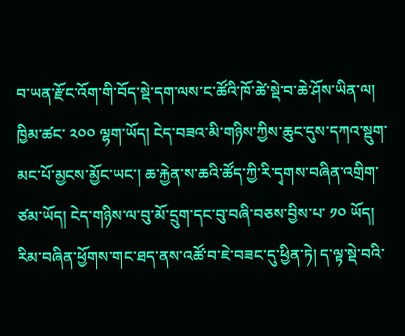བ་ཡན་རྫོང་འོག་གི་བོད་སྡེ་དག་ལས་ང་ཚོའི་ཁོ་ཚེ་སྡེ་བ་ཆེ་ཤོས་ཡིན་ལ། ཁྱིམ་ཚང་ ༢༠༠ ལྷག་ཡོད། ངེད་བཟའ་མི་གཉིས་ཀྱིས་ཆུང་དུས་དཀའ་སྡུག་མང་པོ་མྱངས་མྱོང་ཡང་། ཆ་རྐྱེན་ས་ཆའི་ཚོད་ཀྱི་རི་དྭགས་བཞིན་འགྲིག་ཙམ་ཡོད། ངེད་གཉིས་ལ་བུ་མོ་དྲུག་དང་བུ་བཞི་བཅས་བྱིས་པ་ ༡༠ ཡོད། རིམ་བཞིན་ཕྱོགས་གང་ཐད་ནས་འཚོ་བ་ཇེ་བཟང་དུ་ཕྱིན་ཏེ། ད་ལྟ་སྡེ་བའི་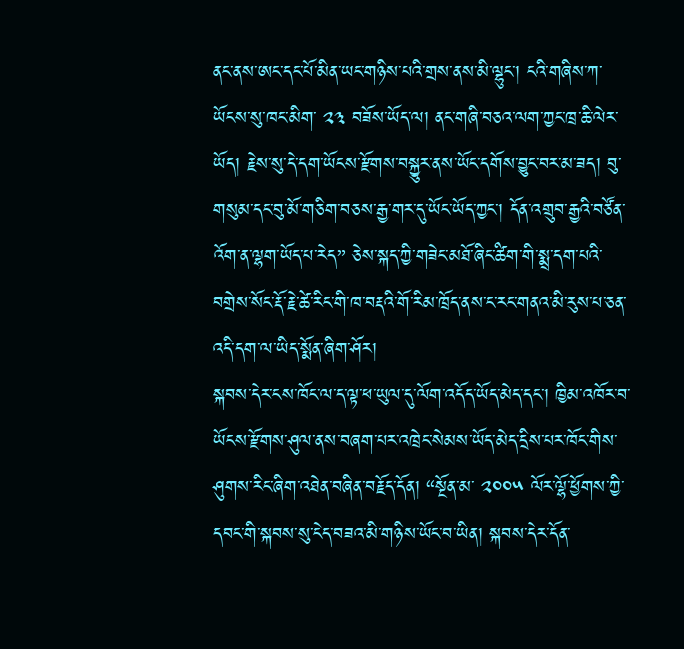ནང་ནས་ཨང་དང་པོ་མིན་ཡང་གཉིས་པའི་གྲས་ནས་མི་ལྷུང་། ངའི་གཞིས་ཀ་ཡོངས་སུ་ཁང་མིག་ ༢༣ བཟོས་ཡོད་ལ། ནང་གཞི་བཅའ་ལག་ཀྱང་ཁྲ་ཆི་ལེར་ཡོད། རྗེས་སུ་དེ་དག་ཡོངས་རྫོགས་བསྐྱུར་ནས་ཡོང་དགོས་བྱུང་བར་མ་ཟད། བུ་གསུམ་དང་བུ་མོ་གཅིག་བཅས་རྒྱ་གར་དུ་ཡོང་ཡོད་ཀྱང་། དོན་འགྲུབ་རྒྱའི་བཙོན་འོག་ན་ལྷག་ཡོད་པ་རེད” ཅེས་སྐད་ཀྱི་གཟེང་མཐོ་ཞིང་ཚིག་གི་སྨྲ་དག་པའི་བགྲེས་སོང་རྡོ་རྗེ་ཚེ་རིང་གི་ཁ་བརྡའི་གོ་རིམ་ཁྲོད་ནས་ང་རང་གནའ་མི་རུས་པ་ཅན་འདི་དག་ལ་ཡིད་སྨོན་ཞིག་ཤོར།
སྐབས་དེར་ངས་ཁོང་ལ་ད་ལྟ་ཕ་ཡུལ་དུ་ལོག་འདོད་ཡོད་མེད་དང་། ཁྱིམ་འཁོར་བ་ཡོངས་རྫོགས་ཤུལ་ནས་བཞག་པར་འཁྲེང་སེམས་ཡོད་མེད་དྲིས་པར་ཁོང་གིས་ཤུགས་རིང་ཞིག་འཐེན་བཞིན་བརྗོད་དོན། “སྔོན་མ་ ༢༠༠༥ ལོར་ལྷོ་ཕྱོགས་ཀྱི་དབང་གི་སྐབས་སུ་ངེད་བཟའ་མི་གཉིས་ཡོང་བ་ཡིན། སྐབས་དེར་དོན་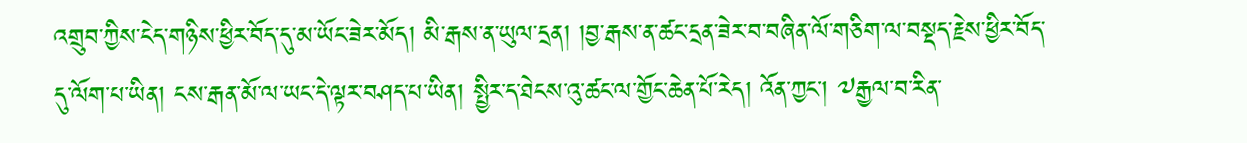འགྲུབ་ཀྱིས་ངེད་གཉིས་ཕྱིར་བོད་དུ་མ་ཡོང་ཟེར་མོད། མི་རྒས་ན་ཡུལ་དྲན། །བྱ་རྒས་ན་ཚང་དྲན་ཟེར་བ་བཞིན་ལོ་གཅིག་ལ་བསྡད་རྗེས་ཕྱིར་བོད་དུ་ལོག་པ་ཡིན། ངས་རྒན་མོ་ལ་ཡང་དེ་ལྟར་བཤད་པ་ཡིན། སྤྱིར་ད་ཐེངས་འུ་ཚང་ལ་གྱོང་ཆེན་པོ་རེད། འོན་ཀྱང་། ༧རྒྱལ་བ་རིན་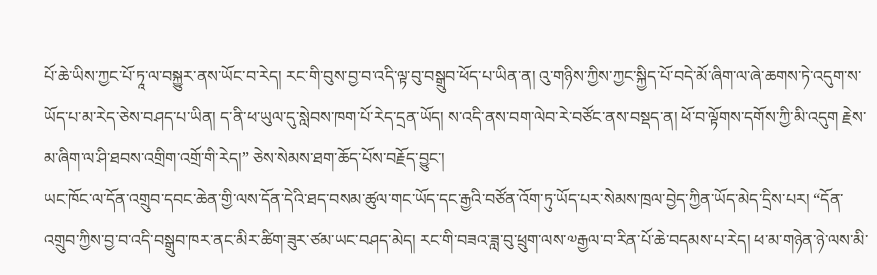པོ་ཆེ་ཡིས་ཀྱང་པོ་ཏཱ་ལ་བསྐྱུར་ནས་ཡོང་བ་རེད། རང་གི་བུས་བྱ་བ་འདི་ལྟ་བུ་བསྒྲུབ་ཕོད་པ་ཡིན་ན། འུ་གཉིས་ཀྱིས་ཀྱང་སྐྱིད་པོ་བདེ་མོ་ཞིག་ལ་ཞེ་ཆགས་ཏེ་འདུག་ས་ཡོད་པ་མ་རེད་ཅེས་བཤད་པ་ཡིན། ད་ནི་ཕ་ཡུལ་དུ་སླེབས་ཁག་པོ་རེད་དྲན་ཡོད། ས་འདི་ནས་བག་ལེབ་རེ་བཙོང་ནས་བསྡད་ན། ཕོ་བ་ལྟོགས་དགོས་ཀྱི་མི་འདུག རྗེས་མ་ཞིག་ལ་ཤི་ཐབས་འགྲིག་འགྲོ་གི་རེད།” ཅེས་སེམས་ཐག་ཆོད་པོས་བརྗོད་བྱུང་།
ཡང་ཁོང་ལ་དོན་འགྲུབ་དབང་ཆེན་གྱི་ལས་དོན་དེའི་ཐད་བསམ་ཚུལ་གང་ཡོད་དང་རྒྱའི་བཙོན་འོག་ཏུ་ཡོད་པར་སེམས་ཁྲལ་བྱེད་ཀྱིན་ཡོད་མེད་དྲིས་པར། “དོན་འགྲུབ་ཀྱིས་བྱ་བ་འདི་བསྒྲུབ་ཁར་ནང་མིར་ཚིག་ཟུར་ཙམ་ཡང་བཤད་མེད། རང་གི་བཟའ་ཟླ་བུ་ཕྲུག་ལས་༧རྒྱལ་བ་རིན་པོ་ཆེ་བདམས་པ་རེད། ཕ་མ་གཉེན་ཉེ་ལས་མི་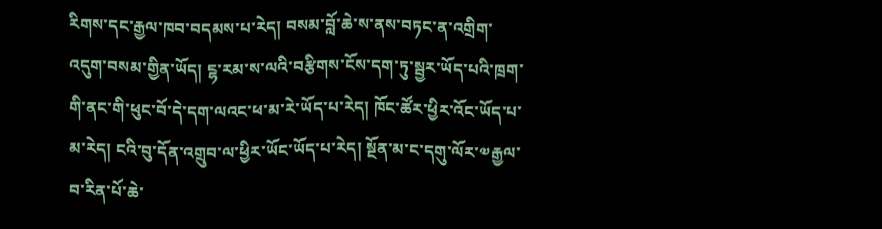རིགས་དང་རྒྱལ་ཁབ་བདམས་པ་རེད། བསམ་བློ་ཆེ་ས་ནས་བཏང་ན་འགྲིག་འདུག་བསམ་གྱིན་ཡོད། ངྷ་རམ་ས་ལའི་བརྩིགས་ངོས་དག་ཏུ་སྦྱར་ཡོད་པའི་ཁྲག་གི་ནང་གི་ཕུང་བོ་དེ་དག་ལའང་ཕ་མ་རེ་ཡོད་པ་རེད། ཁོང་ཚོར་ཕྱིར་འོང་ཡོད་པ་མ་རེད། ངའི་བུ་དོན་འགྲུབ་ལ་ཕྱིར་ཡོང་ཡོད་པ་རེད། སྔོན་མ་ང་དགུ་ལོར་༧རྒྱལ་བ་རིན་པོ་ཆེ་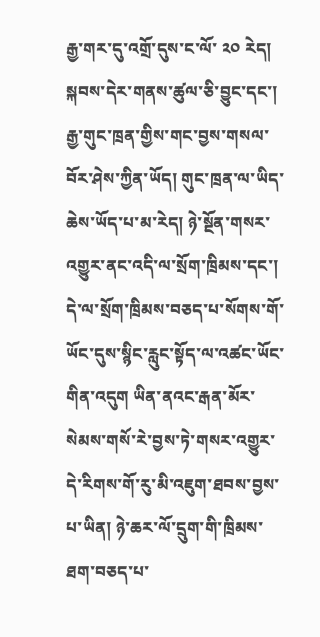རྒྱ་གར་དུ་འགྲོ་དུས་ང་ལོ་ ༢༠ རེད། སྐབས་དེར་གནས་ཚུལ་ཅི་བྱུང་དང་། རྒྱ་གུང་ཁྲན་གྱིས་གང་བྱས་གསལ་བོར་ཤེས་ཀྱིན་ཡོད། གུང་ཁྲན་ལ་ཡིད་ཆེས་ཡོད་པ་མ་རེད། ཉེ་སྔོན་གསར་འགྱུར་ནང་འདི་ལ་སྲོག་ཁྲིམས་དང་། དེ་ལ་སྲོག་ཁྲིམས་བཅད་པ་སོགས་གོ་ཡོང་དུས་སྙིང་རླུང་སྟོད་ལ་འཚང་ཡོང་གིན་འདུག ཡིན་ནའང་རྒན་མོར་སེམས་གསོ་རེ་བྱས་ཏེ་གསར་འགྱུར་དེ་རིགས་གོ་རུ་མི་འཇུག་ཐབས་བྱས་པ་ཡིན། ཉེ་ཆར་ལོ་དྲུག་གི་ཁྲིམས་ཐག་བཅད་པ་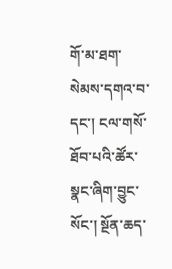གོ་མ་ཐག་སེམས་དགའ་བ་དང་། ངལ་གསོ་ཐོབ་པའི་ཚོར་སྣང་ཞིག་བྱུང་སོང་། སྔོན་ཆད་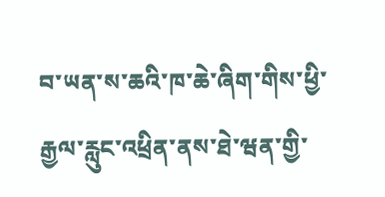བ་ཡན་ས་ཆའི་ཁ་ཆེ་ཞིག་གིས་ཕྱི་རྒྱལ་རླུང་འཕྲིན་ནས་ཐེ་ཝན་གྱི་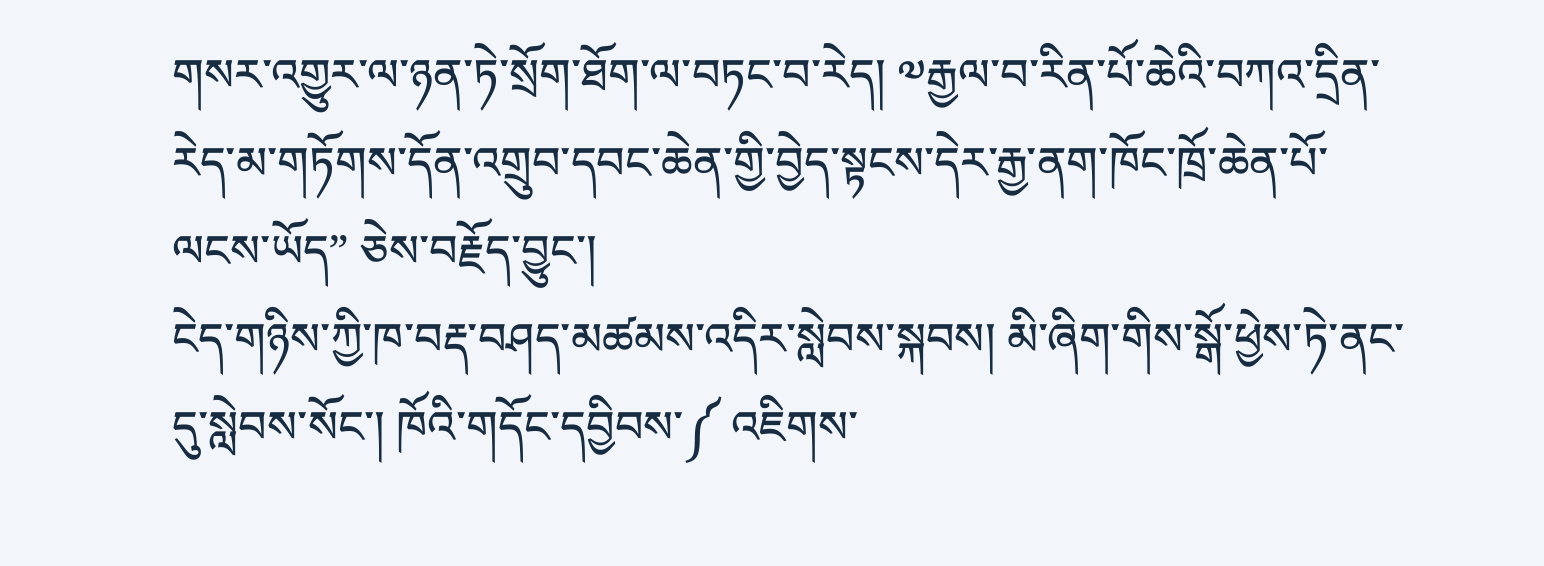གསར་འགྱུར་ལ་ཉན་ཏེ་སྲོག་ཐོག་ལ་བཏང་བ་རེད། ༧རྒྱལ་བ་རིན་པོ་ཆེའི་བཀའ་དྲིན་རེད་མ་གཏོགས་དོན་འགྲུབ་དབང་ཆེན་གྱི་བྱེད་སྟངས་དེར་རྒྱ་ནག་ཁོང་ཁྲོ་ཆེན་པོ་ལངས་ཡོད” ཅེས་བརྗོད་བྱུང་།
ངེད་གཉིས་ཀྱི་ཁ་བརྡ་བཤད་མཚམས་འདིར་སླེབས་སྐབས། མི་ཞིག་གིས་སྒོ་ཕྱེས་ཏེ་ནང་དུ་སླེབས་སོང་། ཁོའི་གདོང་དབྱིབས་༼ འཇིགས་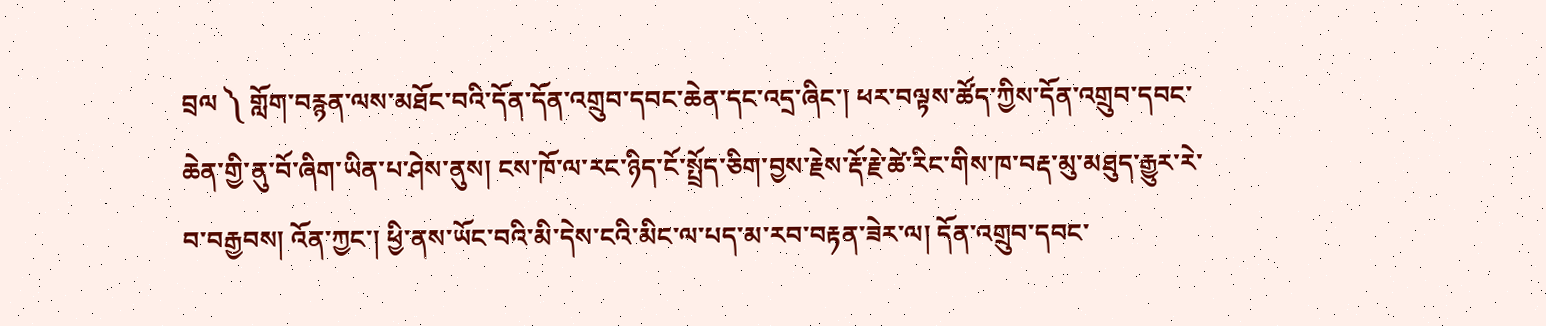བྲལ ༽ གློག་བརྙན་ལས་མཐོང་བའི་དོན་དོན་འགྲུབ་དབང་ཆེན་དང་འདྲ་ཞིང་། ཕར་བལྟས་ཚོད་ཀྱིས་དོན་འགྲུབ་དབང་ཆེན་གྱི་ནུ་བོ་ཞིག་ཡིན་པ་ཤེས་ནུས། ངས་ཁོ་ལ་རང་ཉིད་ངོ་སྤྲོད་ཅིག་བྱས་རྗེས་རྡོ་རྗེ་ཚེ་རིང་གིས་ཁ་བརྡ་མུ་མཐུད་རྒྱུར་རེ་བ་བརྒྱབས། འོན་ཀྱང་། ཕྱི་ནས་ཡོང་བའི་མི་དེས་ངའི་མིང་ལ་པད་མ་རབ་བརྟན་ཟེར་ལ། དོན་འགྲུབ་དབང་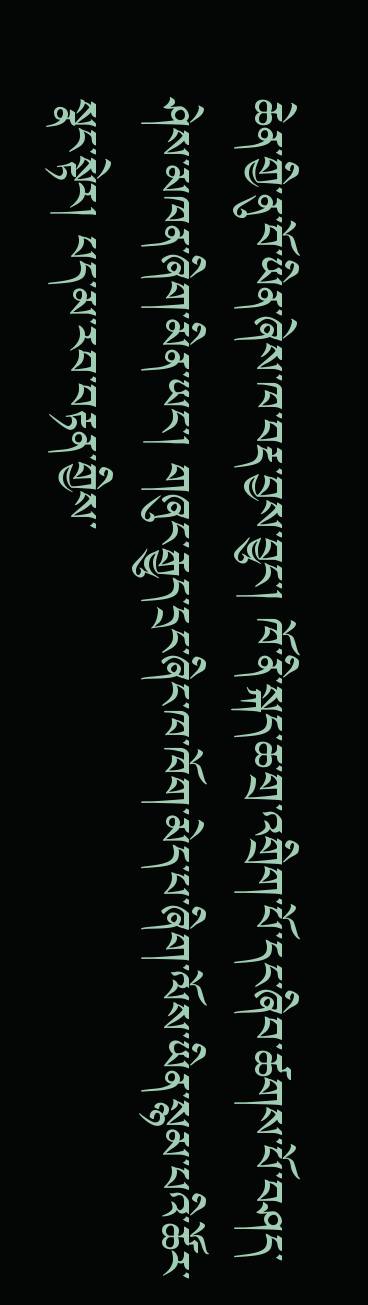ཆེན་གྱི་ནུ་བོ་ཡིན་ཞེས་ཁ་བརྡ་བྱས་བྱུང་། ཁོ་ནི་སྐད་ཆ་གྲ་འགྲིག་པོ་དང་ཞིབ་ཚགས་པོ་བཤད་ཤེས་མཁན་ཞིག་མིན་ཡང་། གཞུང་རྒྱུད་དྲང་ཞིང་ཁ་ཁོག་མེད་པ་ཞིག་ལོས་ཡིན་སྙམ་པའི་ཚོར་སྣང་སྟེར། པད་མ་རབ་བརྟན་གྱིས་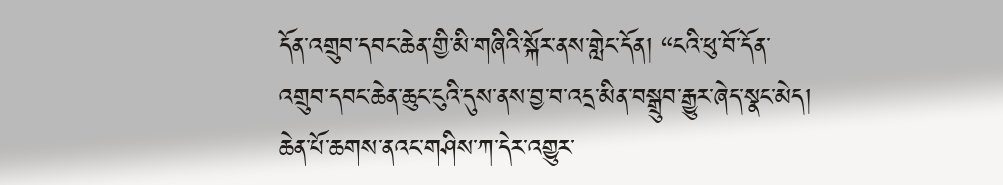དོན་འགྲུབ་དབང་ཆེན་གྱི་མི་གཞིའི་སྐོར་ནས་གླེང་དོན། “ངའི་ཕུ་བོ་དོན་འགྲུབ་དབང་ཆེན་ཆུང་ངུའི་དུས་ནས་བྱ་བ་འདྲ་མིན་བསྒྲུབ་རྒྱུར་ཞེད་སྣང་མེད། ཆེན་པོ་ཆགས་ནའང་གཤིས་ཀ་དེར་འགྱུར་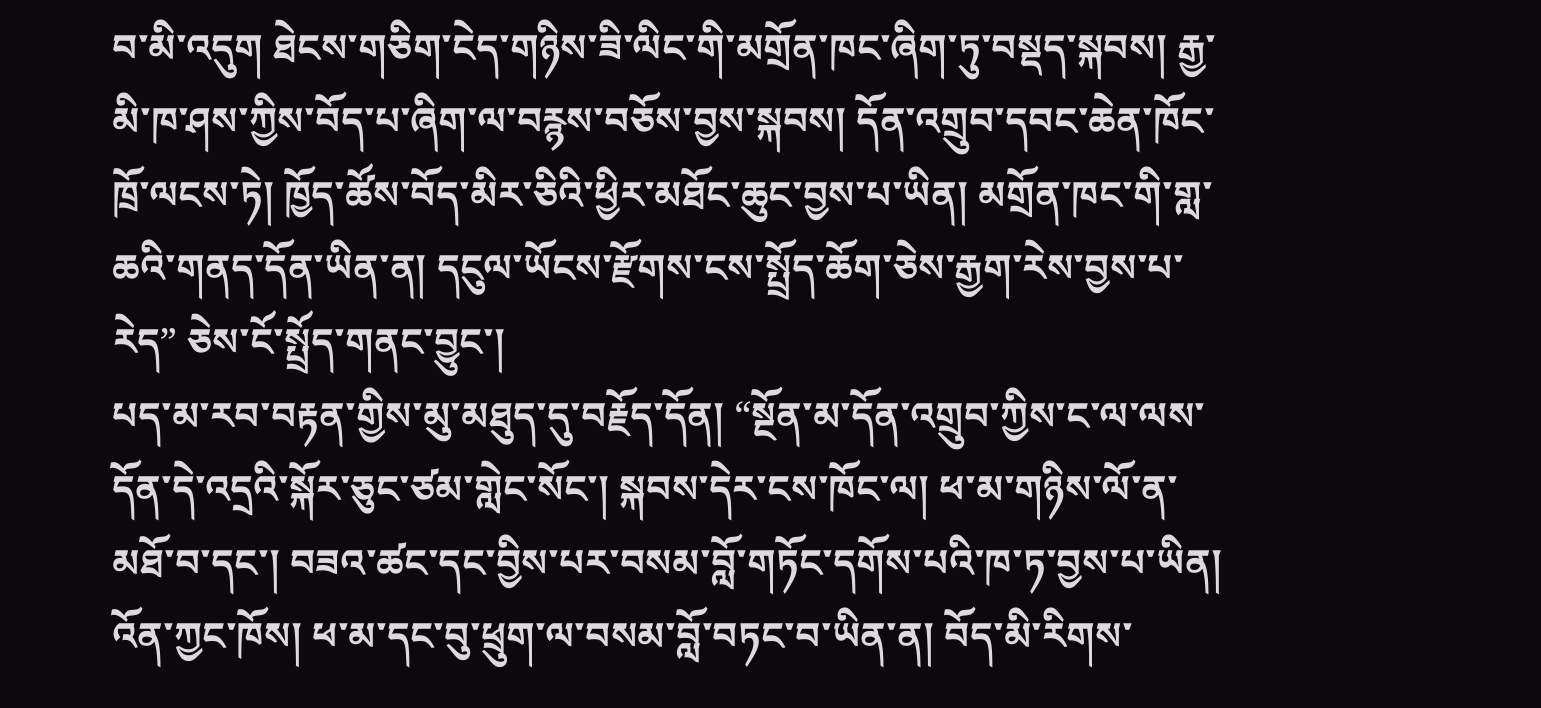བ་མི་འདུག ཐེངས་གཅིག་ངེད་གཉིས་ཟི་ལིང་གི་མགྲོན་ཁང་ཞིག་ཏུ་བསྡད་སྐབས། རྒྱ་མི་ཁ་ཤས་ཀྱིས་བོད་པ་ཞིག་ལ་བརྙས་བཅོས་བྱས་སྐབས། དོན་འགྲུབ་དབང་ཆེན་ཁོང་ཁྲོ་ལངས་ཏེ། ཁྱོད་ཚོས་བོད་མིར་ཅིའི་ཕྱིར་མཐོང་ཆུང་བྱས་པ་ཡིན། མགྲོན་ཁང་གི་གླ་ཆའི་གནད་དོན་ཡིན་ན། དངུལ་ཡོངས་རྫོགས་ངས་སྤྲོད་ཆོག་ཅེས་རྒྱག་རེས་བྱས་པ་རེད” ཅེས་ངོ་སྤྲོད་གནང་བྱུང་།
པད་མ་རབ་བརྟན་གྱིས་མུ་མཐུད་དུ་བརྗོད་དོན། “སྔོན་མ་དོན་འགྲུབ་ཀྱིས་ང་ལ་ལས་དོན་དེ་འདྲའི་སྐོར་ཅུང་ཙམ་གླེང་སོང་། སྐབས་དེར་ངས་ཁོང་ལ། ཕ་མ་གཉིས་ལོ་ན་མཐོ་བ་དང་། བཟའ་ཚང་དང་བྱིས་པར་བསམ་བློ་གཏོང་དགོས་པའི་ཁ་ཏ་བྱས་པ་ཡིན། འོན་ཀྱང་ཁོས། ཕ་མ་དང་བུ་ཕྲུག་ལ་བསམ་བློ་བཏང་བ་ཡིན་ན། བོད་མི་རིགས་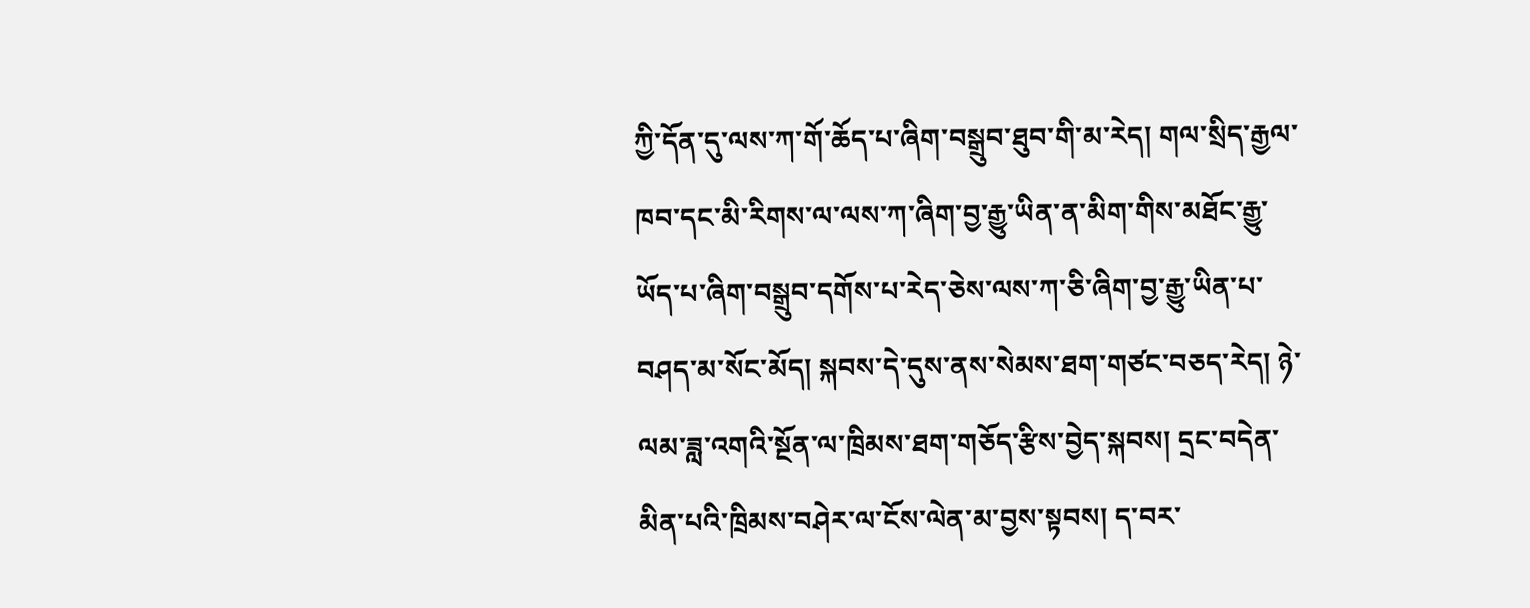ཀྱི་དོན་དུ་ལས་ཀ་གོ་ཆོད་པ་ཞིག་བསྒྲུབ་ཐུབ་གི་མ་རེད། གལ་སྲིད་རྒྱལ་ཁབ་དང་མི་རིགས་ལ་ལས་ཀ་ཞིག་བྱ་རྒྱུ་ཡིན་ན་མིག་གིས་མཐོང་རྒྱུ་ཡོད་པ་ཞིག་བསྒྲུབ་དགོས་པ་རེད་ཅེས་ལས་ཀ་ཅི་ཞིག་བྱ་རྒྱུ་ཡིན་པ་བཤད་མ་སོང་མོད། སྐབས་དེ་དུས་ནས་སེམས་ཐག་གཙང་བཅད་རེད། ཉེ་ལམ་ཟླ་འགའི་སྔོན་ལ་ཁྲིམས་ཐག་གཅོད་རྩིས་བྱེད་སྐབས། དྲང་བདེན་མིན་པའི་ཁྲིམས་བཤེར་ལ་ངོས་ལེན་མ་བྱས་སྟབས། ད་བར་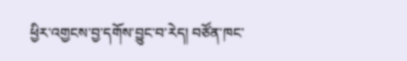ཕྱིར་འགྱངས་བྱ་དགོས་བྱུང་བ་རེད། བཙོན་ཁང་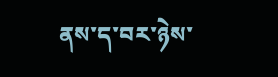ནས་ད་བར་ཉེས་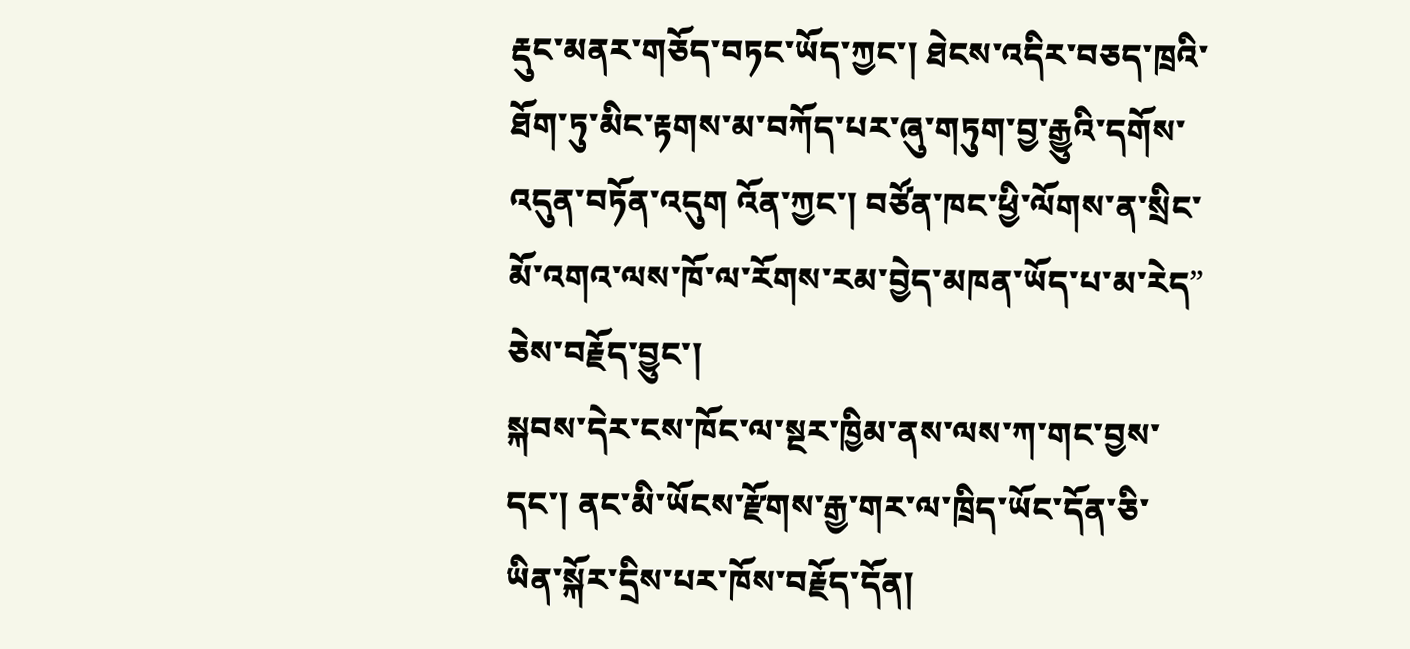རྡུང་མནར་གཅོད་བཏང་ཡོད་ཀྱང་། ཐེངས་འདིར་བཅད་ཁྲའི་ཐོག་ཏུ་མིང་རྟགས་མ་བཀོད་པར་ཞུ་གཏུག་བྱ་རྒྱུའི་དགོས་འདུན་བཏོན་འདུག འོན་ཀྱང་། བཙོན་ཁང་ཕྱི་ལོགས་ན་སྲིང་མོ་འགའ་ལས་ཁོ་ལ་རོགས་རམ་བྱེད་མཁན་ཡོད་པ་མ་རེད” ཅེས་བརྗོད་བྱུང་།
སྐབས་དེར་ངས་ཁོང་ལ་སྔར་ཁྱིམ་ནས་ལས་ཀ་གང་བྱས་དང་། ནང་མི་ཡོངས་རྫོགས་རྒྱ་གར་ལ་ཁྲིད་ཡོང་དོན་ཅི་ཡིན་སྐོར་དྲིས་པར་ཁོས་བརྗོད་དོན།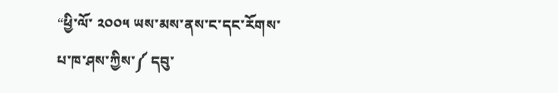“ཕྱི་ལོ་ ༢༠༠༥ ཡས་མས་ནས་ང་དང་རོགས་པ་ཁ་ཤས་ཀྱིས་༼ དབུ་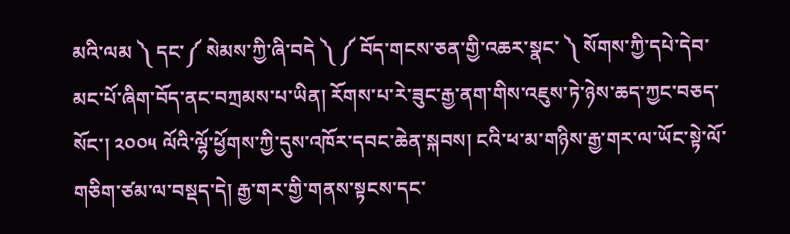མའི་ལམ ༽ དང་༼ སེམས་ཀྱི་ཞི་བདེ ༽ ༼ བོད་གངས་ཅན་གྱི་འཆར་སྣང་ ༽ སོགས་ཀྱི་དཔེ་དེབ་མང་པོ་ཞིག་བོད་ནང་བཀྲམས་པ་ཡིན། རོགས་པ་རེ་ཟུང་རྒྱ་ནག་གིས་འཇུས་ཏེ་ཉེས་ཆད་ཀྱང་བཅད་སོང་། ༢༠༠༥ ལོའི་ལྷོ་ཕྱོགས་ཀྱི་དུས་འཁོར་དབང་ཆེན་སྐབས། ངའི་ཕ་མ་གཉིས་རྒྱ་གར་ལ་ཡོང་སྟེ་ལོ་གཅིག་ཙམ་ལ་བསྡད་དེ། རྒྱ་གར་གྱི་གནས་སྟངས་དང་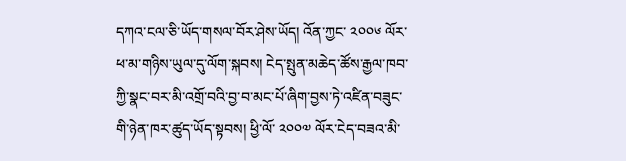དཀའ་ངལ་ཅི་ཡོད་གསལ་བོར་ཤེས་ཡོད། འོན་ཀྱང་ ༢༠༠༦ ལོར་ཕ་མ་གཉིས་ཡུལ་དུ་ལོག་སྐབས། ངེད་སྤུན་མཆེད་ཚོས་རྒྱལ་ཁབ་ཀྱི་སྣང་བར་མི་འགྲོ་བའི་བྱ་བ་མང་པོ་ཞིག་བྱས་ཏེ་འཛིན་བཟུང་གི་ཉེན་ཁར་ཚུད་ཡོད་སྟབས། ཕྱི་ལོ་ ༢༠༠༧ ལོར་ངེད་བཟའ་མི་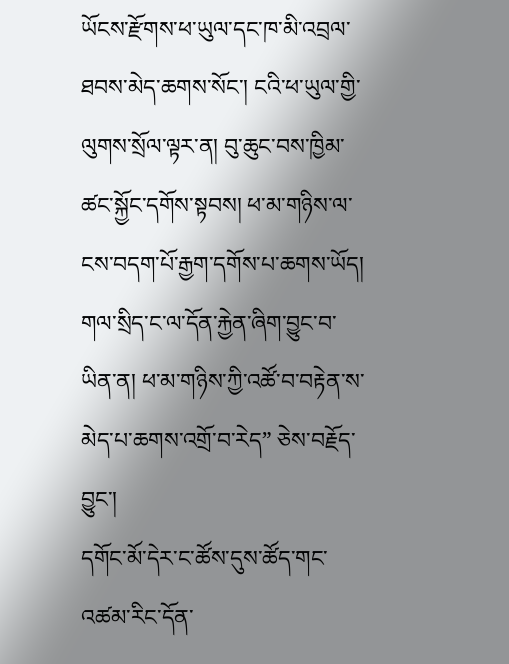ཡོངས་རྫོགས་ཕ་ཡུལ་དང་ཁ་མི་འབྲལ་ཐབས་མེད་ཆགས་སོང་། ངའི་ཕ་ཡུལ་གྱི་ལུགས་སྲོལ་ལྟར་ན། བུ་ཆུང་བས་ཁྱིམ་ཚང་སྐྱོང་དགོས་སྟབས། ཕ་མ་གཉིས་ལ་ངས་བདག་པོ་རྒྱག་དགོས་པ་ཆགས་ཡོད། གལ་སྲིད་ང་ལ་དོན་རྐྱེན་ཞིག་བྱུང་བ་ཡིན་ན། ཕ་མ་གཉིས་ཀྱི་འཚོ་བ་བརྟེན་ས་མེད་པ་ཆགས་འགྲོ་བ་རེད” ཅེས་བརྗོད་བྱུང་།
དགོང་མོ་དེར་ང་ཚོས་དུས་ཚོད་གང་འཚམ་རིང་དོན་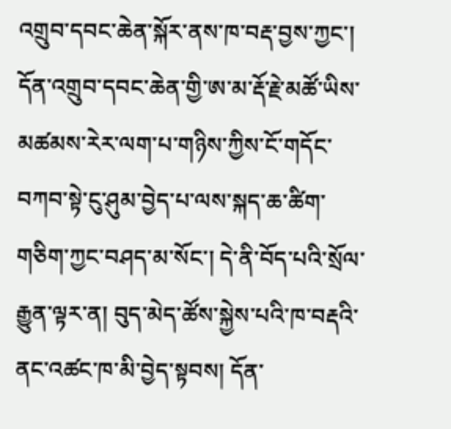འགྲུབ་དབང་ཆེན་སྐོར་ནས་ཁ་བརྡ་བྱས་ཀྱང་། དོན་འགྲུབ་དབང་ཆེན་གྱི་ཨ་མ་རྡོ་རྗེ་མཚོ་ཡིས་མཚམས་རེར་ལག་པ་གཉིས་ཀྱིས་ངོ་གདོང་བཀབ་སྟེ་ངུ་ཤུམ་བྱེད་པ་ལས་སྐད་ཆ་ཚིག་གཅིག་ཀྱང་བཤད་མ་སོང་། དེ་ནི་བོད་པའི་སྲོལ་རྒྱུན་ལྟར་ན། བུད་མེད་ཚོས་སྐྱེས་པའི་ཁ་བརྡའི་ནང་འཚང་ཁ་མི་བྱེད་སྟབས། དོན་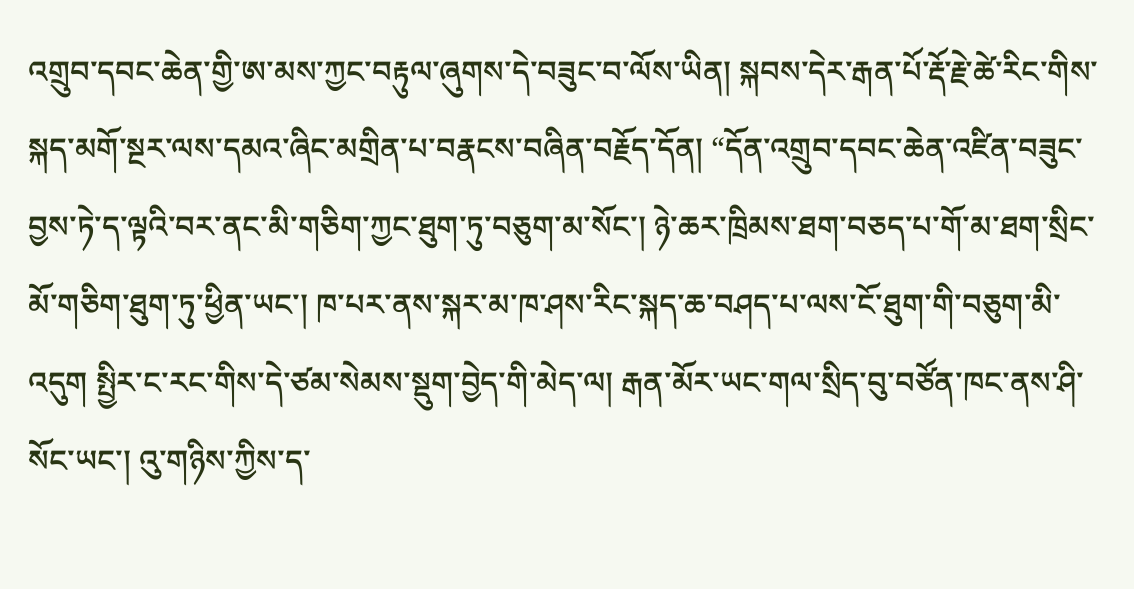འགྲུབ་དབང་ཆེན་གྱི་ཨ་མས་ཀྱང་བརྟུལ་ཞུགས་དེ་བཟུང་བ་ལོས་ཡིན། སྐབས་དེར་རྒན་པོ་རྡོ་རྗེ་ཚེ་རིང་གིས་སྐད་མགོ་སྔར་ལས་དམའ་ཞིང་མགྲིན་པ་བརྣངས་བཞིན་བརྗོད་དོན། “དོན་འགྲུབ་དབང་ཆེན་འཛིན་བཟུང་བྱས་ཏེ་ད་ལྟའི་བར་ནང་མི་གཅིག་ཀྱང་ཐུག་ཏུ་བཅུག་མ་སོང་། ཉེ་ཆར་ཁྲིམས་ཐག་བཅད་པ་གོ་མ་ཐག་སྲིང་མོ་གཅིག་ཐུག་ཏུ་ཕྱིན་ཡང་། ཁ་པར་ནས་སྐར་མ་ཁ་ཤས་རིང་སྐད་ཆ་བཤད་པ་ལས་ངོ་ཐུག་གི་བཅུག་མི་འདུག སྤྱིར་ང་རང་གིས་དེ་ཙམ་སེམས་སྡུག་བྱེད་གི་མེད་ལ། རྒན་མོར་ཡང་གལ་སྲིད་བུ་བཙོན་ཁང་ནས་ཤི་སོང་ཡང་། འུ་གཉིས་ཀྱིས་ད་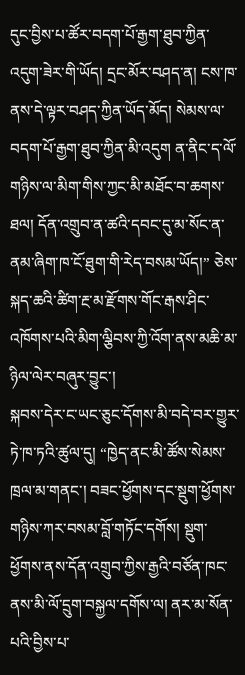དུང་བྱིས་པ་ཚོར་བདག་པོ་རྒྱག་ཐུབ་ཀྱིན་འདུག་ཟེར་གི་ཡོད། དྲང་མོར་བཤད་ན། ངས་ཁ་ནས་དེ་ལྟར་བཤད་ཀྱིན་ཡོད་མོད། སེམས་ལ་བདག་པོ་རྒྱག་ཐུབ་ཀྱིན་མི་འདུག ན་ནིང་ད་ལོ་གཉིས་ལ་མིག་གིས་ཀྱང་མི་མཐོང་བ་ཆགས་ཐལ། དོན་འགྲུབ་ན་ཚའི་དབང་དུ་མ་སོང་ན་ནམ་ཞིག་ཁ་ངོ་ཐུག་གི་རེད་བསམ་ཡོད།” ཅེས་སྐད་ཆའི་ཚིག་རྔ་མ་རྫོགས་གོང་རྒས་ཤིང་འཁོགས་པའི་མིག་ལྕིབས་ཀྱི་འོག་ནས་མཆི་མ་ཉིལ་ལེར་བཞུར་བྱུང་།
སྐབས་དེར་ང་ཡང་ཅུང་དོགས་མི་བདེ་བར་གྱུར་ཏེ་ཁ་ཏའི་ཚུལ་དུ། “ཁྱེད་ནང་མི་ཚོས་སེམས་ཁྲལ་མ་གནང་། བཟང་ཕྱོགས་དང་སྡུག་ཕྱོགས་གཉིས་ཀར་བསམ་བློ་གཏོང་དགོས། སྡུག་ཕྱོགས་ནས་དོན་འགྲུབ་ཀྱིས་རྒྱའི་བཙོན་ཁང་ནས་མི་ལོ་དྲུག་བསྐྱལ་དགོས་ལ། ནར་མ་སོན་པའི་བྱིས་པ་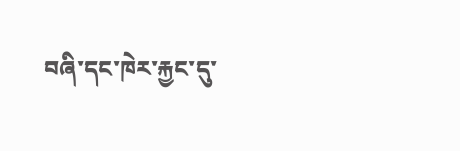བཞི་དང་ཁེར་རྐྱང་དུ་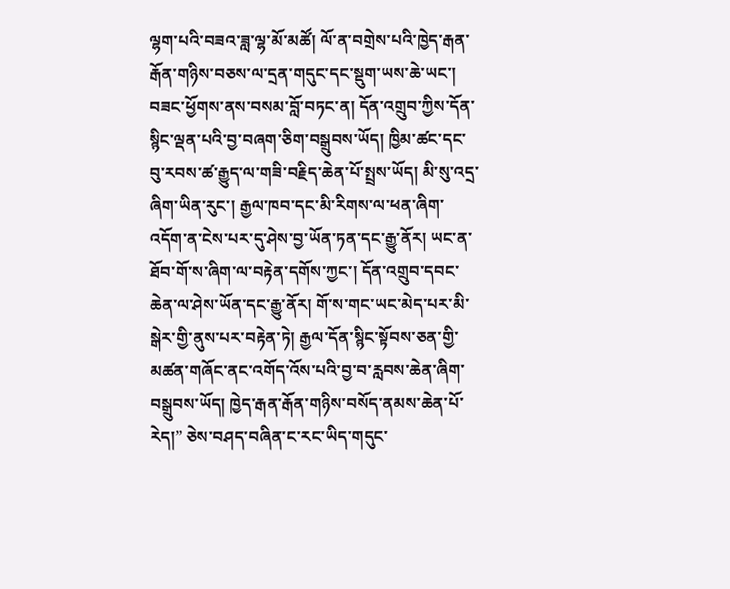ལྷག་པའི་བཟའ་ཟླ་ལྷ་མོ་མཚོ། ལོ་ན་བགྲེས་པའི་ཁྱེད་རྒན་རྒོན་གཉིས་བཅས་ལ་དྲན་གདུང་དང་སྡུག་ཡས་ཆེ་ཡང་། བཟང་ཕྱོགས་ནས་བསམ་བློ་བཏང་ན། དོན་འགྲུབ་ཀྱིས་དོན་སྙིང་ལྡན་པའི་བྱ་བཞག་ཅིག་བསྒྲུབས་ཡོད། ཁྱིམ་ཚང་དང་བུ་རབས་ཚ་རྒྱུད་ལ་གཟི་བརྗིད་ཆེན་པོ་སྤྲས་ཡོད། མི་སུ་འདྲ་ཞིག་ཡིན་རུང་། རྒྱལ་ཁབ་དང་མི་རིགས་ལ་ཕན་ཞིག་འདོག་ན་ངེས་པར་དུ་ཤེས་བྱ་ཡོན་ཏན་དང་རྒྱུ་ནོར། ཡང་ན་ཐོབ་གོ་ས་ཞིག་ལ་བརྟེན་དགོས་ཀྱང་། དོན་འགྲུབ་དབང་ཆེན་ལ་ཤེས་ཡོན་དང་རྒྱུ་ནོར། གོ་ས་གང་ཡང་མེད་པར་མི་སྒེར་གྱི་ནུས་པར་བརྟེན་ཏེ། རྒྱལ་དོན་སྙིང་སྟོབས་ཅན་གྱི་མཚན་གཞོང་ནང་འགོད་འོས་པའི་བྱ་བ་རླབས་ཆེན་ཞིག་བསྒྲུབས་ཡོད། ཁྱེད་རྒན་རྒོན་གཉིས་བསོད་ནམས་ཆེན་པོ་རེད།” ཅེས་བཤད་བཞིན་ང་རང་ཡིད་གདུང་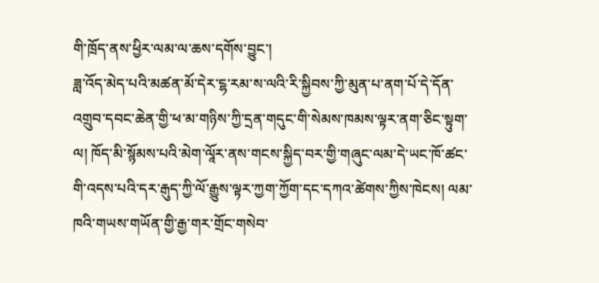གི་ཁྲོད་ནས་ཕྱིར་ལམ་ལ་ཆས་དགོས་བྱུང་།
ཟླ་འོད་མེད་པའི་མཚན་མོ་དེར་ངྷ་རམ་ས་ལའི་རི་སྐྱིབས་ཀྱི་མུན་པ་ནག་པོ་དེ་དོན་འགྲུབ་དབང་ཆེན་གྱི་ཕ་མ་གཉིས་ཀྱི་དྲན་གདུང་གི་སེམས་ཁམས་ལྟར་ནག་ཅིང་སྟུག་ལ། ཁོད་མི་སྙོམས་པའི་མེག་ལཱོར་ནས་གངས་སྐྱིད་བར་གྱི་གཞུང་ལམ་དེ་ཡང་ཁོ་ཚང་གི་འདས་པའི་དར་རྒུད་ཀྱི་ལོ་རྒྱུས་ལྟར་ཀྱག་ཀྱོག་དང་དཀའ་ཚེགས་ཀྱིས་ཁེངས། ལམ་ཁའི་གཡས་གཡོན་གྱི་རྒྱ་གར་གྲོང་གསེབ་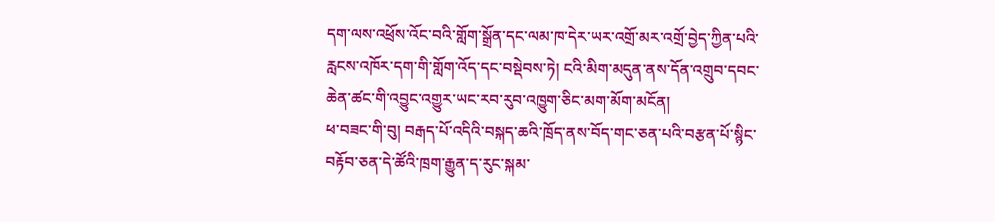དག་ལས་འཕྲོས་འོང་བའི་གློག་སྒྲོན་དང་ལམ་ཁ་དེར་ཡར་འགྲོ་མར་འགྲོ་བྱེད་ཀྱིན་པའི་རླངས་འཁོར་དག་གི་གློག་འོད་དང་བསྡེབས་ཏེ། ངའི་མིག་མདུན་ནས་དོན་འགྲུབ་དབང་ཆེན་ཚང་གི་འབྱུང་འགྱུར་ཡང་རབ་རུབ་འཁྱུག་ཅིང་མག་མོག་མངོན།
ཕ་བཟང་གི་བུ། བརྒད་པོ་འདིའི་བསྐད་ཆའི་ཁྲོད་ནས་བོད་གང་ཅན་པའི་བརྩན་པོ་སྙིང་བརྟོབ་ཅན་དེ་ཚོའི་ཁྲག་རྒྱུན་ད་རུང་སྐམ་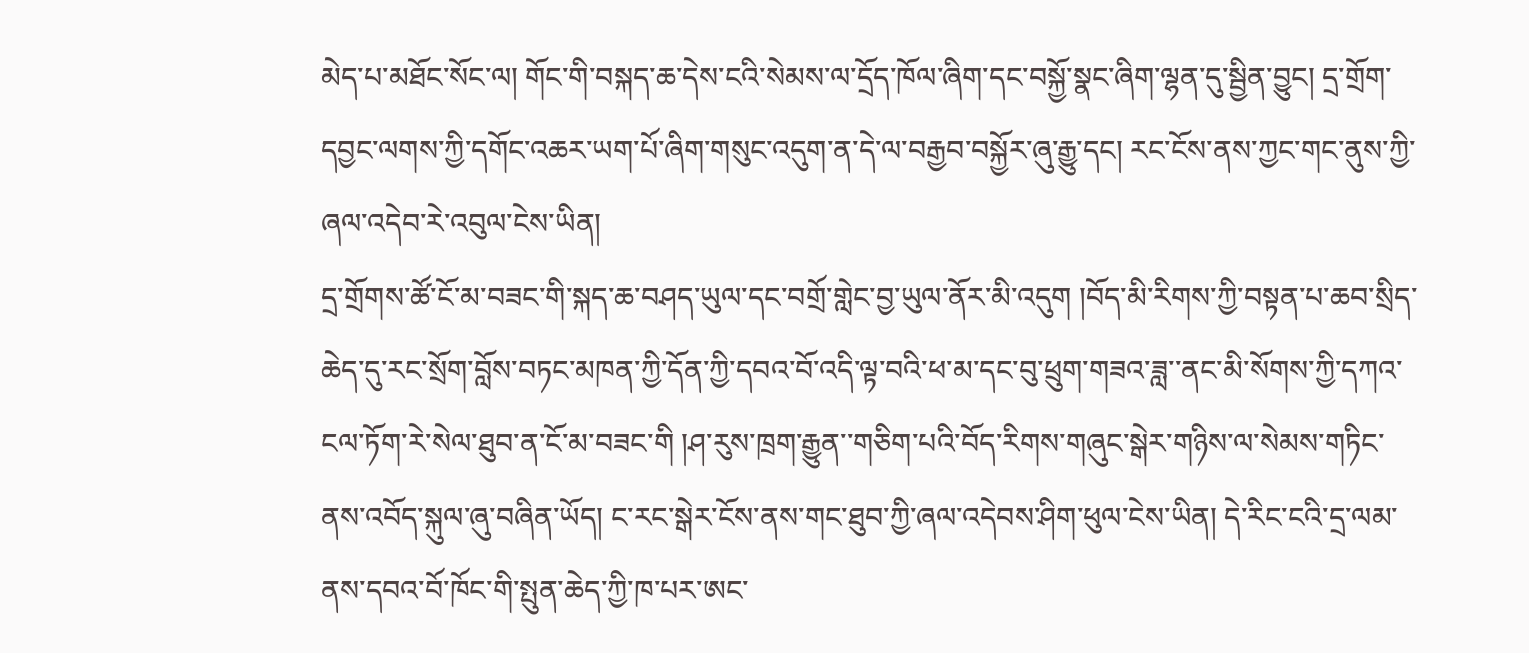མེད་པ་མཐོང་སོང་ལ། གོང་གི་བསྐད་ཆ་དེས་ངའི་སེམས་ལ་དྲོད་ཁོལ་ཞིག་དང་བསྐྱོ་སྣང་ཞིག་ལྷན་དུ་སྦྱིན་བྱུང། དྲ་གྲོག་དབྱང་ལགས་ཀྱི་དགོང་འཆར་ཡག་པོ་ཞིག་གསུང་འདུག་ན་དེ་ལ་བརྒྱབ་བསྐྱོར་ཞུ་རྒྱུ་དང། རང་ངོས་ནས་ཀྱང་གང་ནུས་ཀྱི་ཞལ་འདེབ་རེ་འབུལ་ངེས་ཡིན།
དྲ་གྲོགས་ཚོ་ངོ་མ་བཟང་གི་སྐད་ཆ་བཤད་ཡུལ་དང་བགྲོ་གླེང་བྱ་ཡུལ་ནོར་མི་འདུག །བོད་མི་རིགས་ཀྱི་བསྟན་པ་ཆབ་སྲིད་ཆེད་དུ་རང་སྲོག་བློས་བཏང་མཁན་ཀྱི་དོན་ཀྱི་དབའ་བོ་འདི་ལྟ་བའི་ཕ་མ་དང་བུ་ཕྲུག་གཟའ་ཟླ་་ནང་མི་སོགས་ཀྱི་དཀའ་ངལ་ཏོག་རེ་སེལ་ཐུབ་ན་ངོ་མ་བཟང་གི །ཤ་རུས་ཁྲག་རྒྱུན་་གཅིག་པའི་བོད་རིགས་གཞུང་སྒེར་གཉིས་ལ་སེམས་གཏིང་ནས་འབོད་སྐུལ་ཞུ་བཞིན་ཡོད། ང་རང་སྒེར་ངོས་ནས་གང་ཐུབ་ཀྱི་ཞལ་འདེབས་ཤིག་ཕུལ་ངེས་ཡིན། དེ་རིང་ངའི་དྲ་ལམ་ནས་དབའ་བོ་ཁོང་གི་སྤུན་ཆེད་ཀྱི་ཁ་པར་ཨང་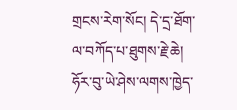གྲངས་རེག་སོང། དེ་དྲ་ཐོག་ལ་བཀོད་པ་ཐུགས་རྗེ་ཆེ།
ཧོར་བུ་ཡེ་ཤེས་ལགས་ཁྱེད་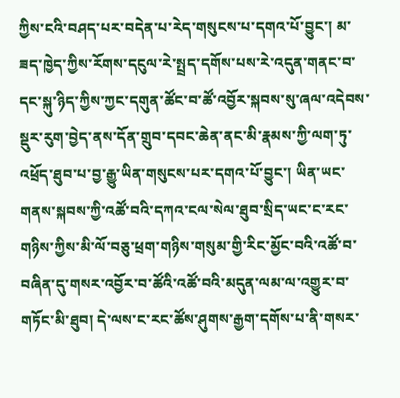ཀྱིས་ངའི་བཤད་པར་བདེན་པ་རེད་གསུངས་པ་དགའ་པོ་བྱུང་། མ་ཟད་ཁྱེད་ཀྱིས་རོགས་དངུལ་རེ་སྤྲད་དགོས་པས་རེ་འདུན་གནང་བ་དང་སྐུ་ཉིད་ཀྱིས་ཀྱང་དགུན་ཚོང་བ་ཚོ་འབྱོར་སྐབས་སུ་ཞལ་འདེབས་སྡུར་རུག་བྱེད་ནས་དོན་གྲུབ་དབང་ཆེན་ནང་མི་རྣམས་ཀྱི་ལག་ཏུ་འཕྲོད་ཐུབ་པ་བྱ་རྒྱུ་ཡིན་གསུངས་པར་དགའ་པོ་བྱུང་། ཡིན་ཡང་གནས་སྐབས་ཀྱི་འཚོ་བའི་དཀའ་ངལ་སེལ་ཐུབ་སྲིད་ཡང་ང་རང་གཉིས་ཀྱིས་མི་ལོ་བཅུ་ཕྲག་གཉིས་གསུམ་གྱི་རིང་མྱོང་བའི་འཚོ་བ་བཞིན་དུ་གསར་འབྱོར་བ་ཚོའི་འཚོ་བའི་མདུན་ལམ་ལ་འགྱུར་བ་གཏོང་མི་ཐུབ། དེ་ལས་ང་རང་ཚོས་ཤུགས་རྒྱག་དགོས་པ་ནི་གསར་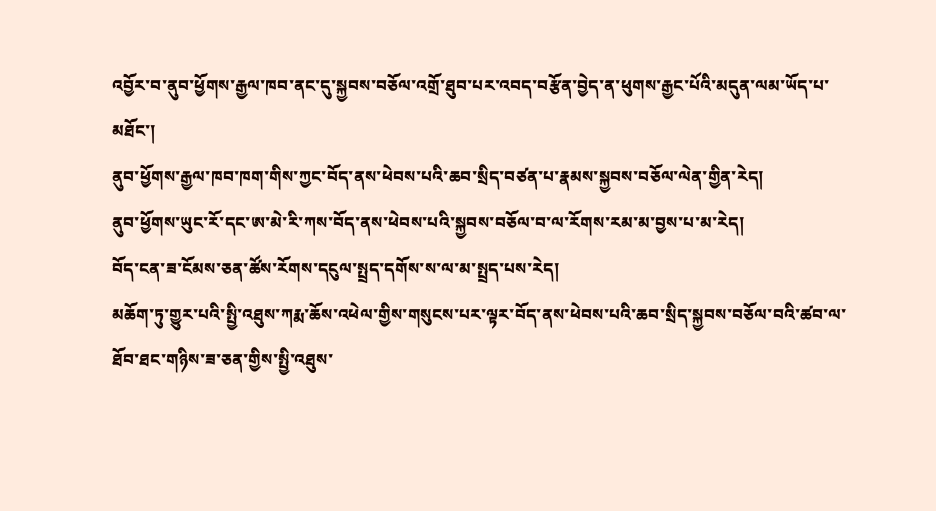འབྱོར་བ་ནུབ་ཕྱོགས་རྒྱལ་ཁབ་ནང་དུ་སྐྱབས་བཅོལ་འགྲོ་ཐུབ་པར་འབད་བརྩོན་བྱེད་ན་ཕུགས་རྒྱང་པོའི་མདུན་ལམ་ཡོད་པ་མཐོང་།
ནུབ་ཕྱོགས་རྒྱལ་ཁབ་ཁག་གིས་ཀྱང་བོད་ནས་ཕེབས་པའི་ཆབ་སྲིད་བཙན་པ་རྣམས་སྐྱབས་བཅོལ་ལེན་གྱིན་རེད།
ནུབ་ཕྱོགས་ཡུང་རོ་དང་ཨ་མེ་རི་ཀས་བོད་ནས་ཕེབས་པའི་སྐྱབས་བཅོལ་བ་ལ་རོགས་རམ་མ་བྱས་པ་མ་རེད།
བོད་ངན་ཟ་ངོམས་ཅན་ཚོས་རོགས་དངུལ་སྤྲད་དགོས་ས་ལ་མ་སྤྲད་པས་རེད།
མཆོག་ཏུ་གྱུར་པའི་སྤྱི་འཐུས་ཀརྨ་ཆོས་འཕེལ་གྱིས་གསུངས་པར་ལྟར་བོད་ནས་ཕེབས་པའི་ཆབ་སྲིད་སྐྱབས་བཅོལ་བའི་ཚབ་ལ་ཐོབ་ཐང་གཉིས་ཟ་ཅན་གྱིས་སྤྱི་འཐུས་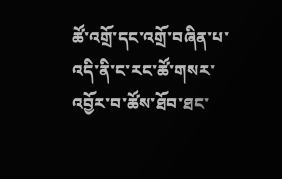ཚོ་འགྲོ་དང་འགྲོ་བཞིན་པ་འདི་ནི་ང་རང་ཚོ་གསར་འབྱོར་བ་ཚོས་ཐོབ་ཐང་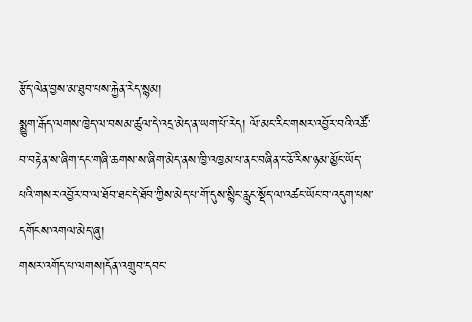རྩོད་ལེན་བྱས་མ་ཐུབ་པས་རྐྱེན་རེད་སྙམ།
སྨྱུག་རྒོད་ལགས་ཁྱེད་ལ་བསམ་ཚུལ་དེ་འདྲ་མེད་ན་ཡག་པོ་རེད། ལོ་མང་རིང་གསར་འབྱོར་བའི་འཚོ་བ་བརྟེན་ས་ཞིག་དང་གཞི་ཆགས་ས་ཞིག་མེད་ནས་ཁྱི་འཁྱམ་པ་ནང་བཞིན་ང་ཅོ་རིས་ཉམ་མྱོང་ཡོད་པའི་གསར་འབྱོར་བ་ལ་ཐོབ་ཐང་དེ་ཐོབ་ཀྱིས་མེད་པ་གོ་དུས་སྙིང་རླུང་སྡོད་ལ་འཚང་ཡོང་བ་འདུག་པས་དགོངས་འགལ་མེད་ཞུ།
གསར་འགོད་པ་ལགས།དོན་འགྲུབ་དབང་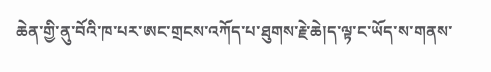ཆེན་གྱི་ནུ་བོའི་ཁ་པར་ཨང་གྲངས་འཀོད་པ་ཐུགས་རྗེ་ཆེ།ད་ལྟ་ང་ཡོད་ས་གནས་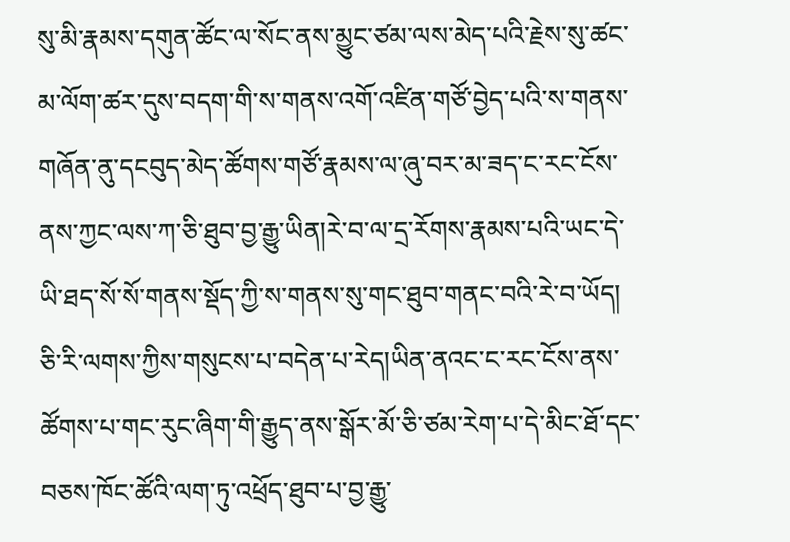སུ་མི་རྣམས་དགུན་ཚོང་ལ་སོང་ནས་མྱུང་ཙམ་ལས་མེད་པའི་རྗེས་སུ་ཚང་མ་ལོག་ཚར་དུས་བདག་གི་ས་གནས་འགོ་འཛིན་གཙོ་བྱེད་པའི་ས་གནས་གཞོན་ནུ་དངབུད་མེད་ཚོགས་གཙོ་རྣམས་ལ་ཞུ་བར་མ་ཟད་ང་རང་ངོས་ནས་ཀྱང་ལས་ཀ་ཅི་ཐུབ་བྱ་རྒྱུ་ཡིན།རེ་བ་ལ་དྲ་རོགས་རྣམས་པའི་ཡང་དེ་ཡི་ཐད་སོ་སོ་གནས་སྡོད་ཀྱི་ས་གནས་སུ་གང་ཐུབ་གནང་བའི་རེ་བ་ཡོད།
ཅི་རི་ལགས་ཀྱིས་གསུངས་པ་བདེན་པ་རེད།ཡིན་ནའང་ང་རང་ངོས་ནས་ཚོགས་པ་གང་རུང་ཞིག་གི་རྒྱུད་ནས་སྒོར་མོ་ཅི་ཙམ་རེག་པ་དེ་མིང་ཐོ་དང་བཅས་ཁོང་ཚོའི་ལག་ཏུ་འཕྲོད་ཐུབ་པ་བྱ་རྒྱུ་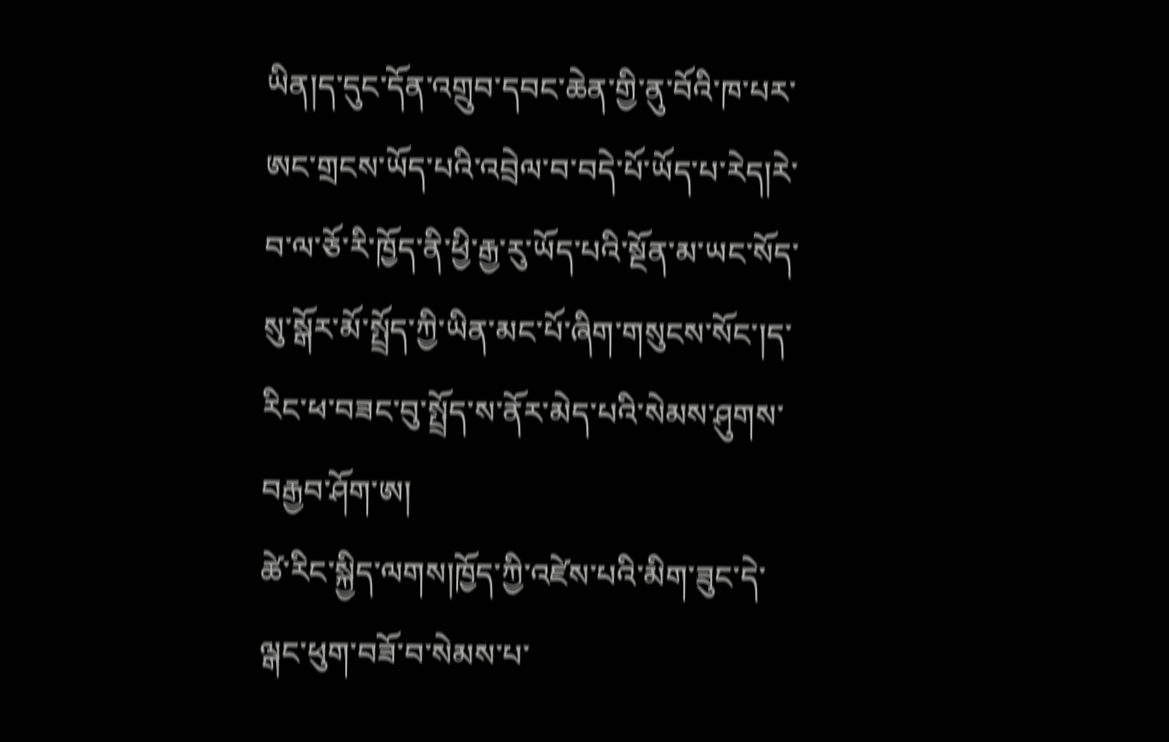ཡིན།ད་དུང་དོན་འགྲུབ་དབང་ཆེན་གྱི་ནུ་བོའི་ཁ་པར་ཨང་གྲངས་ཡོད་པའི་འབྲེལ་བ་བདེ་པོ་ཡོད་པ་རེད།རེ་བ་ལ་ཅོ་རི་ཁྱོད་ནི་ཕྱི་རྒྱ་རུ་ཡོད་པའི་སྔོན་མ་ཡང་སོད་སུ་སྒོར་མོ་སྤྲོད་ཀྱི་ཡིན་མང་པོ་ཞིག་གསུངས་སོང་།ད་རིང་ཕ་བཟང་བུ་སྤྲོད་ས་ནོར་མེད་པའི་སེམས་ཤུགས་བརྒྱབ་ཤོག་ཨ།
ཚེ་རིང་སྐྱིད་ལགས།ཁྱོད་ཀྱི་འཛེས་པའི་མིག་ཟུང་དེ་ལྒང་ཕུག་བཟོ་བ་སེམས་པ་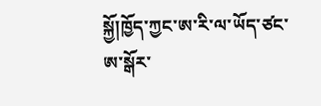སྐྱོ།ཁྱོད་ཀྱང་ཨ་རི་ལ་ཡོད་ཙང་ཨ་སྒོར་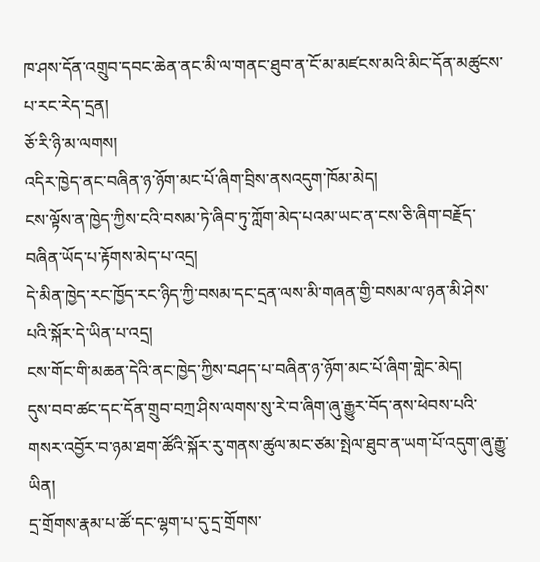ཁ་ཤས་དོན་འགྲུབ་དབང་ཆེན་ནང་མི་ལ་གནང་ཐུབ་ན་ངོ་མ་མཛངས་མའི་མིང་དོན་མཚུངས་པ་རང་རེད་དྲན།
ཅོ་རི་ཉི་མ་ལགས།
འདིར་ཁྱེད་ནང་བཞིན་ཉ་ཉོག་མང་པོ་ཞིག་བྲིས་ནསའདུག་ཁོམ་མེད།
ངས་ལྟོས་ན་ཁྱེད་ཀྱིས་ངའི་བསམ་ཏེ་ཞིབ་ཏུ་ཀློག་མེད་པའམ་ཡང་ན་ངས་ཅི་ཞིག་བརྗོད་བཞིན་ཡོད་པ་རྟོགས་མེད་པ་འདྲ།
དེ་མིན་ཁྱེད་རང་ཁྱོད་རང་ཉིད་ཀྱི་བསམ་དང་དྲན་ལས་མི་གཞན་གྱི་བསམ་ལ་ཉན་མི་ཤེས་པའི་སྐོར་དེ་ཡིན་པ་འདྲ།
ངས་གོང་གི་མཆན་དེའི་ནང་ཁྱེད་ཀྱིས་བཤད་པ་བཞིན་ཉ་ཉོག་མང་པོ་ཞིག་གླེང་མེད།
དུས་བབ་ཚང་དང་དོན་གྲུབ་བཀྲ་ཤིས་ལགས་སུ་རེ་བ་ཞིག་ཞུ་རྒྱུར་བོད་ནས་ཕེབས་པའི་གསར་འབྱོར་བ་ཉམ་ཐག་ཚོའི་སྐོར་རུ་གནས་ཚུལ་མང་ཙམ་སྤེལ་ཐུབ་ན་ཡག་པོ་འདུག་ཞུ་རྒྱུ་ཡིན།
དྲ་གྲོགས་རྣམ་པ་ཚོ་དང་ལྷག་པ་དུ་དྲ་གྲོགས་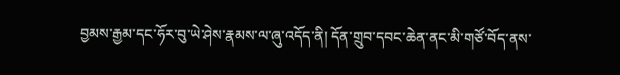བྱམས་རྒྱམ་དང་ཧོར་བུ་ཡེ་ཤེས་རྣམས་ལ་ཞུ་འདོད་ནི། དོན་གྲུབ་དབང་ཆེན་ནང་མི་གཙོ་བོད་ནས་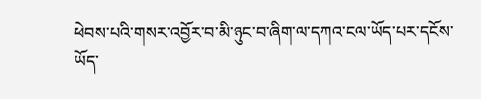ཕེབས་པའི་གསར་འབྱོར་བ་མི་ཉུང་བ་ཞིག་ལ་དཀའ་ངལ་ཡོད་པར་དངོས་ཡོད་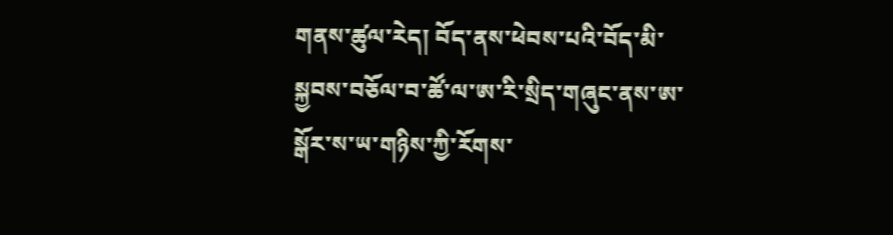གནས་ཚུལ་རེད། བོད་ནས་ཕེབས་པའི་བོད་མི་སྐྱབས་བཅོལ་བ་ཚོ་ལ་ཨ་རི་སྲིད་གཞུང་ནས་ཨ་སྒོར་ས་ཡ་གཉིས་ཀྱི་རོགས་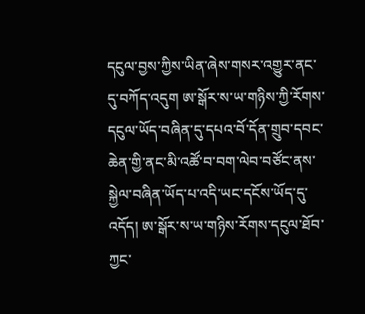དངུལ་བྱས་ཀྱིས་ཡིན་ཞེས་གསར་འགྱུར་ནང་དུ་བཀོད་འདུག ཨ་སྒོར་ས་ཡ་གཉིས་ཀྱི་རོགས་དངུལ་ཡོད་བཞིན་དུ་དཔའ་བོ་དོན་གྲུབ་དབང་ཆེན་གྱི་ནང་མི་འཚོ་བ་བག་ལེབ་བཙོང་ནས་སྐྱེལ་བཞིན་ཡོད་པ་འདི་ཡང་དངོས་ཡོད་དུ་འདོད། ཨ་སྒོར་ས་ཡ་གཉིས་རོགས་དངུལ་ཐོབ་ཀྱང་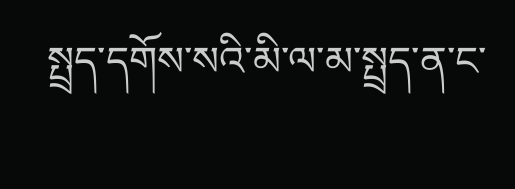སྤྲད་དགོས་སའི་མི་ལ་མ་སྤྲད་ན་ང་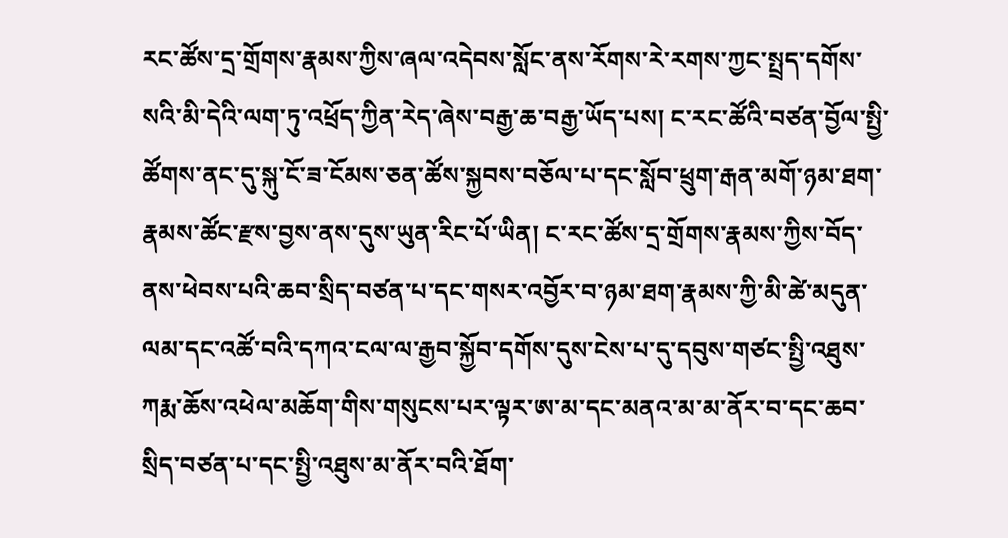རང་ཚོས་དྲ་གྲོགས་རྣམས་ཀྱིས་ཞལ་འདེབས་སློང་ནས་རོགས་རེ་རགས་ཀྱང་སྤྲད་དགོས་སའི་མི་དེའི་ལག་ཏུ་འཕྲོད་ཀྱིན་རེད་ཞེས་བརྒྱ་ཆ་བརྒྱ་ཡོད་པས། ང་རང་ཚོའི་བཙན་བྱོལ་སྤྱི་ཚོགས་ནང་དུ་སྐུ་ངོ་ཟ་ངོམས་ཅན་ཚོས་སྐྱབས་བཅོལ་པ་དང་སློབ་ཕྲུག་རྒན་མགོ་ཉམ་ཐག་རྣམས་ཚོང་རྫས་བྱས་ནས་དུས་ཡུན་རིང་པོ་ཡིན། ང་རང་ཚོས་དྲ་གྲོགས་རྣམས་ཀྱིས་བོད་ནས་ཕེབས་པའི་ཆབ་སྲིད་བཙན་པ་དང་གསར་འབྱོར་བ་ཉམ་ཐག་རྣམས་ཀྱི་མི་ཚེ་མདུན་ལམ་དང་འཚོ་བའི་དཀའ་ངལ་ལ་རྒྱབ་སྐྱོབ་དགོས་དུས་ངེས་པ་དུ་དབུས་གཙང་སྤྱི་འཐུས་ཀརྨ་ཆོས་འཕེལ་མཆོག་གིས་གསུངས་པར་ལྟར་ཨ་མ་དང་མནའ་མ་མ་ནོར་བ་དང་ཆབ་སྲིད་བཙན་པ་དང་སྤྱི་འཐུས་མ་ནོར་བའི་ཐོག་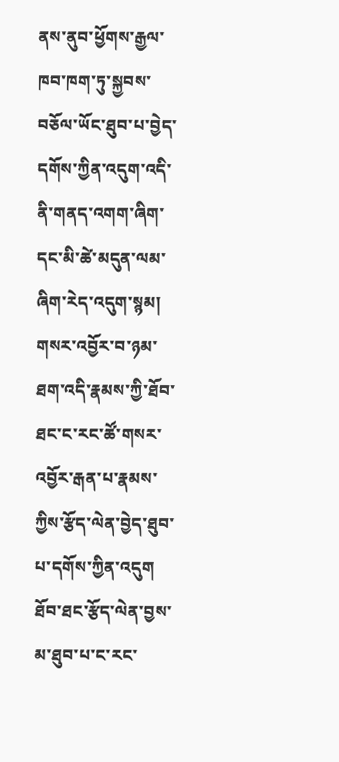ནས་ནུབ་ཕྱོགས་རྒྱལ་ཁབ་ཁག་ཏུ་སྐྱབས་བཅོལ་ཡོང་ཐུབ་པ་བྱེད་དགོས་ཀྱིན་འདུག་འདི་ནི་གནད་འགག་ཞིག་དང་མི་ཚེ་མདུན་ལམ་ཞིག་རེད་འདུག་སྙམ། གསར་འབྱོར་བ་ཉམ་ཐག་འདི་རྣམས་ཀྱི་ཐོབ་ཐང་ང་རང་ཚོ་གསར་འབྱོར་རྒན་པ་རྣམས་ཀྱིས་རྩོད་ལེན་བྱེད་ཐུབ་པ་དགོས་ཀྱིན་འདུག
ཐོབ་ཐང་རྩོད་ལེན་བྱས་མ་ཐུབ་པ་ང་རང་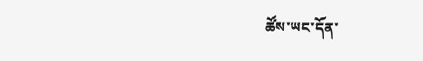ཚོས་ཡང་དོན་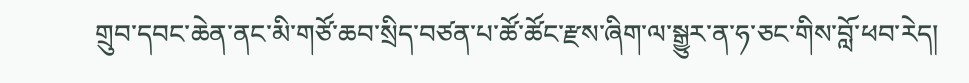གྲུབ་དབང་ཆེན་ནང་མི་གཙོ་ཆབ་སྲིད་བཙན་པ་ཚོ་ཚོང་རྫས་ཞིག་ལ་སྒྱུར་ན་ཧ་ཅང་གིས་བློ་ཕབ་རེད།